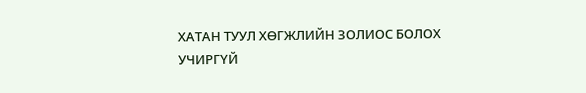ХАТАН ТУУЛ ХӨГЖЛИЙН ЗОЛИОС БОЛОХ УЧИРГҮЙ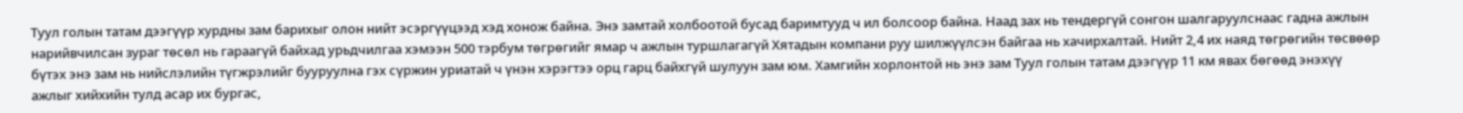Туул голын татам дээгүүр хурдны зам барихыг олон нийт эсэргүүцээд хэд хонож байна. Энэ замтай холбоотой бусад баримтууд ч ил болсоор байна. Наад зах нь тендергүй сонгон шалгаруулснаас гадна ажлын нарийвчилсан зураг төсөл нь гараагүй байхад урьдчилгаа хэмээн 500 тэрбум төгрөгийг ямар ч ажлын туршлагагүй Хятадын компани руу шилжүүлсэн байгаа нь хачирхалтай. Нийт 2,4 их наяд төгрөгийн төсвөөр бүтэх энэ зам нь нийслэлийн түгжрэлийг бууруулна гэх сүржин уриатай ч үнэн хэрэгтээ орц гарц байхгүй шулуун зам юм. Хамгийн хорлонтой нь энэ зам Туул голын татам дээгүүр 11 км явах бөгөөд энэхүү ажлыг хийхийн тулд асар их бургас,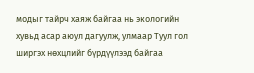модыг тайрч хаяж байгаа нь экологийн хувьд асар аюул дагуулж, улмаар Туул гол ширгэх нөхцлийг бүрдүүлээд байгаа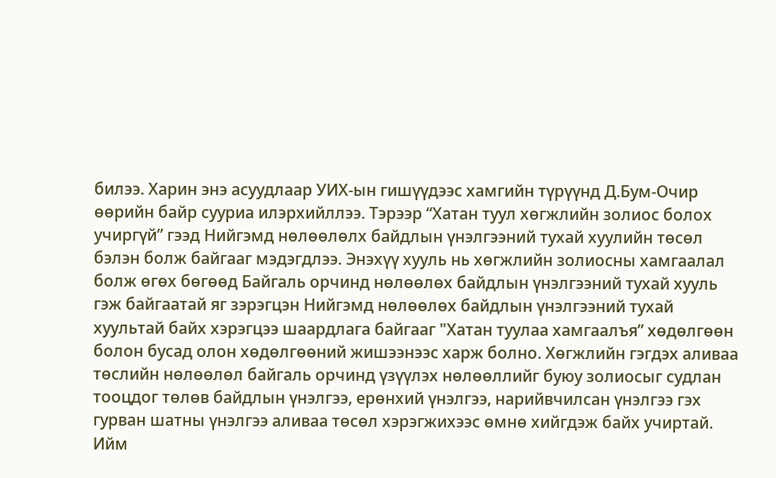билээ. Харин энэ асуудлаар УИХ-ын гишүүдээс хамгийн түрүүнд Д.Бум-Очир өөрийн байр сууриа илэрхийллээ. Тэрээр “Хатан туул хөгжлийн золиос болох учиргүй” гээд Нийгэмд нөлөөлөлх байдлын үнэлгээний тухай хуулийн төсөл бэлэн болж байгааг мэдэгдлээ. Энэхүү хууль нь хөгжлийн золиосны хамгаалал болж өгөх бөгөөд Байгаль орчинд нөлөөлөх байдлын үнэлгээний тухай хууль гэж байгаатай яг зэрэгцэн Нийгэмд нөлөөлөх байдлын үнэлгээний тухай хуультай байх хэрэгцээ шаардлага байгааг "Хатан туулаа хамгаалъя” хөдөлгөөн болон бусад олон хөдөлгөөний жишээнээс харж болно. Хөгжлийн гэгдэх аливаа төслийн нөлөөлөл байгаль орчинд үзүүлэх нөлөөллийг буюу золиосыг судлан тооцдог төлөв байдлын үнэлгээ, ерөнхий үнэлгээ, нарийвчилсан үнэлгээ гэх гурван шатны үнэлгээ аливаа төсөл хэрэгжихээс өмнө хийгдэж байх учиртай. Ийм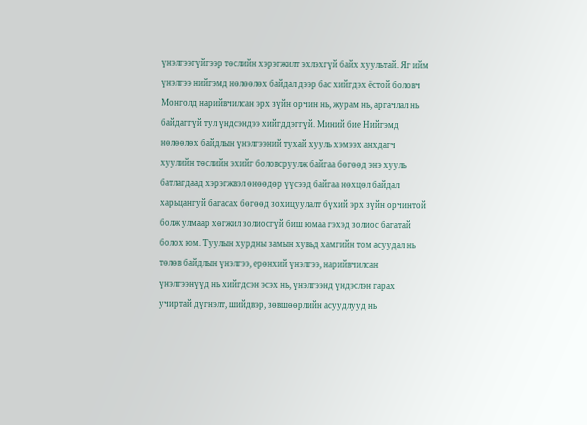үнэлгээгүйгээр төслийн хэрэгжилт эхлэхгүй байх хуультай. Яг ийм үнэлгээ нийгэмд нөлөөлөх байдал дээр бас хийгдэх ёстой боловч Монголд нарийвчилсан эрх зүйн орчин нь, журам нь, аргачлал нь байдаггүй тул үндсэндээ хийгддэггүй. Миний бие Нийгэмд нөлөөлөх байдлын үнэлгээний тухай хууль хэмээх анхдагч хуулийн төслийн эхийг боловсруулж байгаа бөгөөд энэ хууль батлагдаад хэрэгжвэл өнөөдөр үүсээд байгаа нөхцөл байдал харьцангуй багасах бөгөөд зохицуулалт бүхий эрх зүйн орчинтой болж улмаар хөгжил золиосгүй биш юмаа гэхэд золиос багатай болох юм. Туулын хурдны замын хувьд хамгийн том асуудал нь төлөв байдлын үнэлгээ, ерөнхий үнэлгээ, нарийвчилсан үнэлгээнүүд нь хийгдсэн эсэх нь, үнэлгээнд үндэслэн гарах учиртай дүгнэлт, шийдвэр, зөвшөөрлийн асуудлууд нь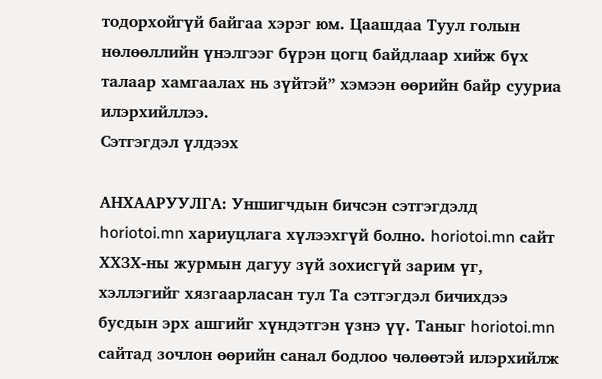тодорхойгүй байгаа хэрэг юм. Цаашдаа Туул голын нөлөөллийн үнэлгээг бүрэн цогц байдлаар хийж бүх талаар хамгаалах нь зүйтэй” хэмээн өөрийн байр сууриа илэрхийллээ.
Сэтгэгдэл үлдээх

АНХААРУУЛГА: Уншигчдын бичсэн сэтгэгдэлд horiotoi.mn хариуцлага хүлээхгүй болно. horiotoi.mn сайт ХХЗХ-ны журмын дагуу зүй зохисгүй зарим үг, хэллэгийг хязгаарласан тул Та сэтгэгдэл бичихдээ бусдын эрх ашгийг хүндэтгэн үзнэ үү. Таныг horiotoi.mn сайтад зочлон өөрийн санал бодлоо чөлөөтэй илэрхийлж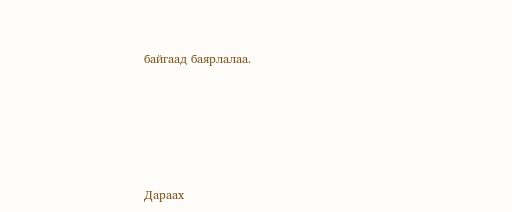байгаад баярлалаа.





Дараах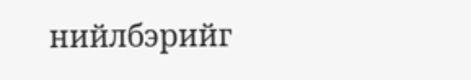нийлбэрийг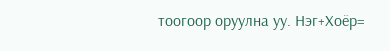тоогоор оруулна уу. Нэг+Xoёp=